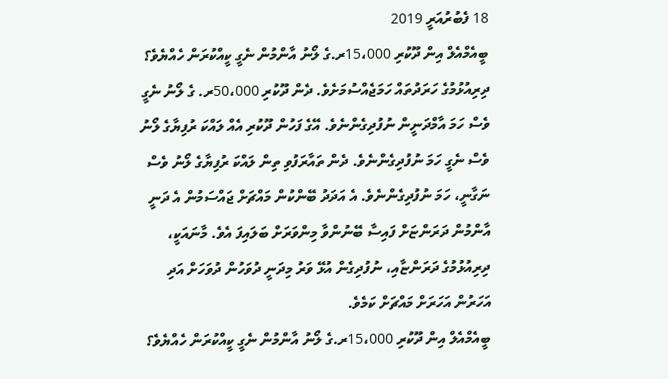18 ފެބުރުއަރީ 2019
ބީއެމްއެލް އިން ދޫކުރި 15،000ރ.ގެ ލޯނު އާންމުން ނެގީ ކީއްކުރަން ހެއްޔެވެ؟ ދިރިއުޅުމުގެ ހަރަދުތައް ހަމަޖެއްސުމަށެވެ. ދެން ދޫކުރި 50،000ރ. ގެ ލޯނު ނެގީ ވެސް ހަމަ އާމްދަނީން ނުފުދިގެންނެވެ. އޭގެ ފަހުން ދޫކުރި އެއް ލައްކަ ރުފިޔާގެ ލޯނު ވެސް ނެގީ ހަމަ ނުފުދިގެންނެވެ. ދެން ތައާރަފުވި ތިން ލައްކަ ރުފިޔާގެ ލޯނު ވެސް ނަގާނީ، ހަމަ ނުފުދިގެންނެވެ. އެ އަދަދު ބޭންކުން މައްޗަށް ޖައްސަމުން އެ ދަނީ އާންމުން ދަރަންޏަށް ފައިސާ ބޭނުންވާ މިންވަރަށް ބަލައިފަ އެވެ. މާނައަކީ، ދިރިއުޅުމުގެ ދަރަންޏާއި، ނުފުދިގެން އުޅޭ ވަރު މިދަނީ ދުވަހުން ދުވަހަށް އަދި އަހަރުން އަހަރަށް މައްޗަށް ކަމެވެ.
ބީއެމްއެލް އިން ދޫކުރި 15،000ރ.ގެ ލޯނު އާންމުން ނެގީ ކީއްކުރަން ހެއްޔެވެ؟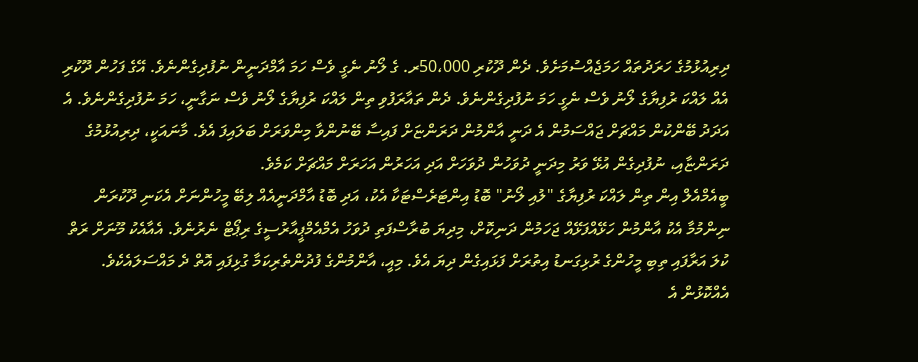ދިރިއުޅުމުގެ ހަރަދުތައް ހަމަޖެއްސުމަށެވެ. ދެން ދޫކުރި 50،000ރ. ގެ ލޯނު ނެގީ ވެސް ހަމަ އާމްދަނީން ނުފުދިގެންނެވެ. އޭގެ ފަހުން ދޫކުރި އެއް ލައްކަ ރުފިޔާގެ ލޯނު ވެސް ނެގީ ހަމަ ނުފުދިގެންނެވެ. ދެން ތައާރަފުވި ތިން ލައްކަ ރުފިޔާގެ ލޯނު ވެސް ނަގާނީ، ހަމަ ނުފުދިގެންނެވެ. އެ އަދަދު ބޭންކުން މައްޗަށް ޖައްސަމުން އެ ދަނީ އާންމުން ދަރަންޏަށް ފައިސާ ބޭނުންވާ މިންވަރަށް ބަލައިފަ އެވެ. މާނައަކީ، ދިރިއުޅުމުގެ ދަރަންޏާއި، ނުފުދިގެން އުޅޭ ވަރު މިދަނީ ދުވަހުން ދުވަހަށް އަދި އަހަރުން އަހަރަށް މައްޗަށް ކަމެވެ.
ބީއެމްއެލް އިން ތިން ލައްކަ ރުފިޔާގެ "ލުއި ލޯނު" ބޮޑު އިންޓަރެސްޓަކާ އެކު، އަދި ބޮޑު އާމްދަނީއެއް ލިބޭ މީހުންނަށް އެކަނި ދޫކުރަން ނިންމުމާ އެކު އާންމުން ހަޅޭއްފަޅޭއް ޖަހަމުން ދަނިކޮށް، މިދިޔަ ބުރާސްފަތި ދުވަހު އެމްއެމްޕީއާރުސީގެ ރިޕޯޓް ނެރުނެވެ. އެއާއެކު މޫނަށް ރަތް ކުލަ އަރާފައި ތިބި މީހުންގެ ރުޅިގަނޑު އިތުރަށް ފަޅައިގެން ދިޔަ އެވެ. މިއީ، އާންމުންގެ ފުދުންތެރިކަމާ ގުޅިފައި އޮތް ދެ މައްސަލައެކެވެ. އެއްކޮޅުން އެ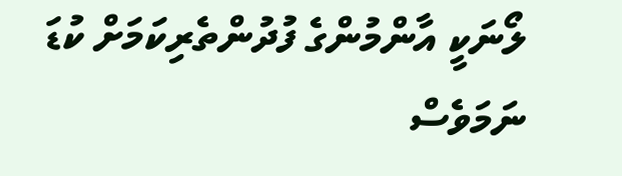ލޯނަކީ އާންމުންގެ ފުދުންތެރިކަމަށް ކުޑަ ނަމަވެސް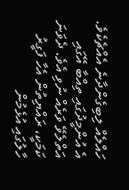ހައްލެއް ލިބިގެންދާނެ އެއްޗެކެވެ. އެ އުންމީދުގައި ތިއްބާ އޭގައި އަތްލެވޭ ވަރެއް ނުވި އެވެ. ދެވަނަ ކަމަކީ، ރައްޔިތުން އެހާ ފަގީރު ހާލުގައި އުޅެމުން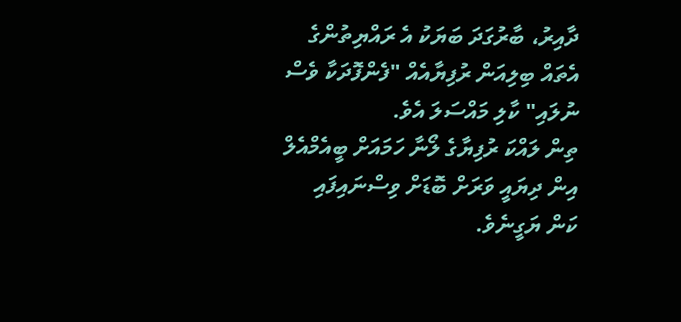ދާއިރު، ބާރުގަދަ ބަޔަކު އެ ރައްޔިތުންގެ އެތައް ބިލިއަން ރުފިޔާއެއް "ފެންފޮދަކާ ވެސް ނުލައި" ކާލި މައްސަލަ އެވެ.
ތިން ލައްކަ ރުފިޔާގެ ލޯނާ ހަމައަށް ބީއެމްއެލް އިން ދިޔައީ ވަރަށް ބޮޑަށް ވިސްނައިފައި ކަން ޔަގީނެވެ.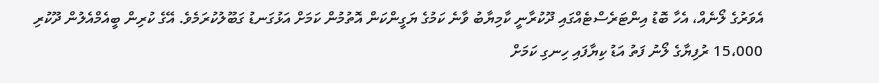އެވަރުގެ ލޯނެއް، އެހާ ބޮޑު އިންޓަރެސްޓެއްގައި ދޫކުރާނީ ކާމިޔާބު ވާނެ ކަމުގެ ޔަގީންކަން އޮތުމުން ކަމަށް އަޅުގަނޑު ގަބޫލުކުރަމެވެ. އޭގެ ކުރިން ބީއެމްއެލުން ދޫކުރި 15،000 ރުފިޔާގެ ލޯނު ފަތު އަޑު ކިޔާފައި ހިނގި ކަމަށް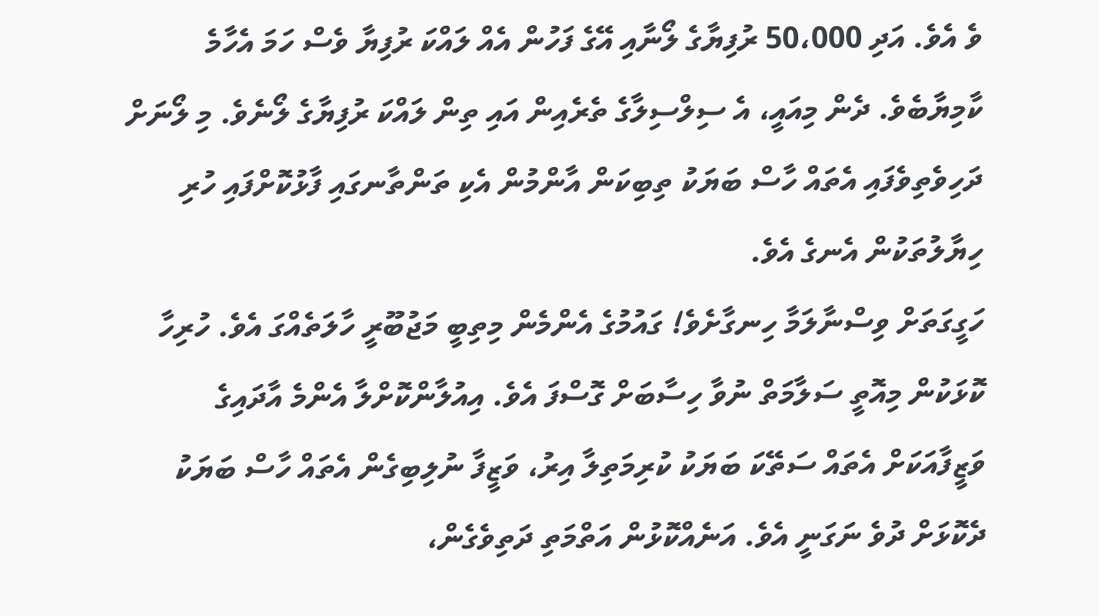ވެ އެވެ. އަދި 50،000 ރުފިޔާގެ ލޯނާއި އޭގެ ފަހުން އެއް ލައްކަ ރުފިޔާ ވެސް ހަމަ އެހާމެ ކާމިޔާބެވެ. ދެން މިއައީ، އެ ސިލްސިލާގެ ތެރެއިން އައި ތިން ލައްކަ ރުފިޔާގެ ލޯނެވެ. މި ލޯނަށް ދަހިވެތިވެފައި އެތައް ހާސް ބަޔަކު ތިބިކަން އާންމުން އެކި ތަންތާނގައި ފާޅުކޮށްފައި ހުރި ހިޔާލުތަކުން އެނގެ އެވެ.
ހަގީގަތަށް ވިސްނާލަމާ ހިނގާށެވެ! ގައުމުގެ އެންމެން މިތިބީ މަޖުބޫރީ ހާލަތެއްގަ އެވެ. ހުރިހާ ކޮޅަކުން މިއޮތީ ސަލާމަތް ނުވާ ހިސާބަށް ގޮސްފަ އެވެ. އިއުލާންކޮށްލާ އެންމެ އާދައިގެ ވަޒީފާއަކަށް އެތައް ސަތޭކަ ބަޔަކު ކުރިމަތިލާ އިރު، ވަޒީފާ ނުލިބިގެން އެތައް ހާސް ބަޔަކު ދެކޮޅަށް ދުވެ ނަގަނީ އެވެ. އަނެއްކޮޅުން އަތްމަތި ދަތިވެގެން،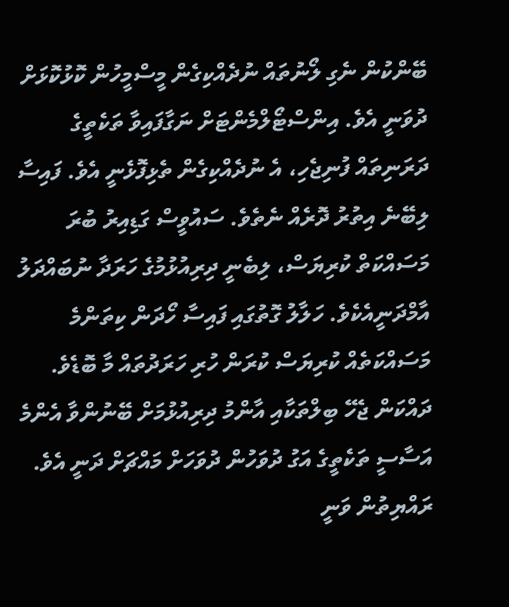ބޭންކުން ނެގި ލޯނުތައް ނުދެއްކިގެން މީސްމީހުން ކޮޅުކޮޅަށް ދުވަނީ އެވެ. އިންސްޓޯލްމެންޓަށް ނަގާފައިވާ ތަކެތީގެ ދަރަނިތައް ފުނިޖެހި، އެ ނުދެއްކިގެން ތެޅިފޮޅެނީ އެވެ. ފައިސާ ލިބޭނެ އިތުރު ދޮރެއް ނެތެވެ. ސައުވީސް ގަޑިއިރު ބުރަ މަސައްކަތް ކުރިޔަސް، ލިބެނީ ދިރިއުޅުމުގެ ހަރަދާ ނުބައްދަލު އާމްދަނީއެކެވެ. ހަލާލު ގޮތުގައި ފައިސާ ހޯދަން ކިތަންމެ މަސައްކަތެއް ކުރިޔަސް ކުރަން ހުރި ހަރަދުތައް މާ ބޮޑެވެ. ދައްކަން ޖެހޭ ބިލްތަކާއި އާންމު ދިރިއުޅުމަށް ބޭނުންވާ އެންމެ އަސާސީ ތަކެތީގެ އަގު ދުވަހުން ދުވަހަށް މައްޗަށް ދަނީ އެވެ.
ރައްޔިތުން ވަނީ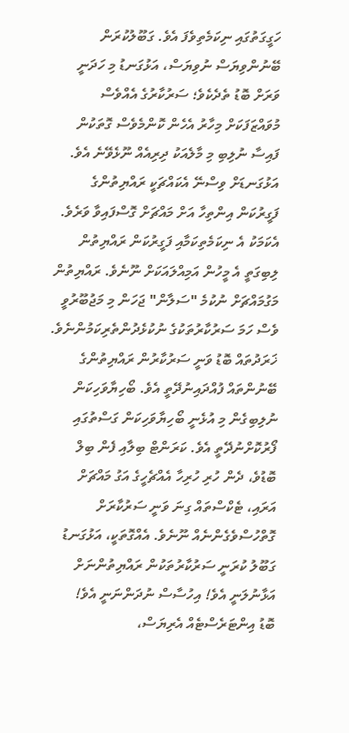ހަގީގަތުގައި ނިކަމެތިވެފަ އެވެ. ގަބޫލުކުރަން ބޭނުންވިޔަސް ނުވިޔަސް، އަޅުގަނޑު މި ހަދަނީ ވަރަށް ބޮޑު ތެދެކެވެ؛ ސަރުކާރުގެ އެއްވެސް މުވައްޒަފަކަށް މިހާރު އެހެން ކޮންމެވެސް ގޮތަކުން ފައިސާ ނުލިބި މި މާލެއަކު ދިރިއެއް ނޫޅެވޭނެ އެވެ. އަޅުގަނޑަށް ވިސްނޭ އެކައްޗަކީ ރައްޔިތުންގެ ފަގީރުކަން އިންތިހާ އަށް މައްޗަށް ގޮސްފައިވާ ވަރެވެ.
އެކަމަކު އެ ނިކަމެތިކަމާއި ފަގީރުކަން ރައްޔިތުން ލިބިގަތީ އެ މީހުން އަމިއްލައަކަށް ނޫނެވެ. ރައްޔިތުން މަގުމައްޗަށް ނުކުމެ "ސަލާން" ޖަހަން މި މަޖުބޫރުވީ ވެސް ހަމަ ސަރުކާރުތަކުގެ ނުކުޅެދުންތެރިކަމުންނެވެ. ޚަރަދުތައް ބޮޑު ވަނީ ސަރުކާރުން ރައްޔިތުންގެ ބޭނުންތައް ފުއްދައިނުދޭތީ އެވެ. ބޯހިޔާވަހިކަން ނުލިބިގެން މި އުޅެނީ ބޯހިޔާވަހިކަން ގަސްތުގައި ފޯރުކޮށްނުދޭތީ އެވެ. ކަރަންޓް ބިލާއި ފެން ބިލް ބޮޑުވެ، ދެން ހުރި ހުރިހާ އެއްޗެހީގެ އަގު މައްޗަށް އަރައި، ޓެކްސްތައް ގިނަ ވަނީ ސަރުކާރަށް ގޮތްހުސްވެގެންނެއް ނޫނެވެ. އެއްގޮތަކީ، އަޅުގަނޑު ގަބޫލު ކުރަނީ ސަރުކާރުތަކުން ރައްޔިތުންނަށް އަޅާނުލަނީ އެވެ! އިހުސާސް ނުދަންނަނީ އެވެ!
ބޮޑު އިންޓަރެސްޓެއް އެރިޔަސް،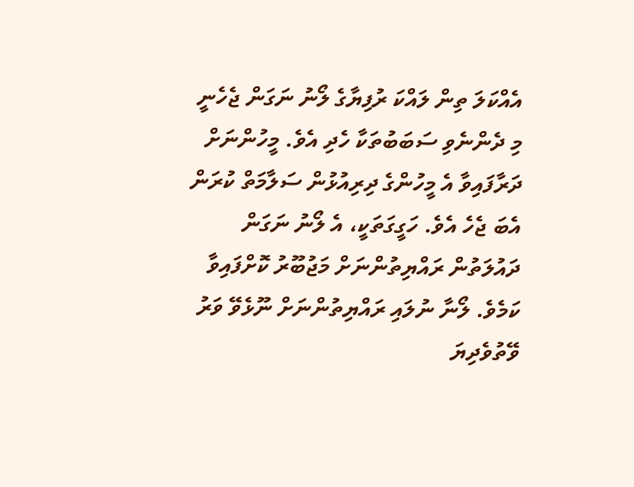އެއްކަލަ ތިން ލައްކަ ރުފިޔާގެ ލޯނު ނަގަން ޖެހެނީ މި ދެންނެވި ސަބަބުތަކާ ހެދި އެވެ. މީހުންނަށް ދަރާފައިވާ އެ މީހުންގެ ދިރިއުޅުން ސަލާމަތް ކުރަން އެބަ ޖެހެ އެވެ. ހަގީގަތަކީ، އެ ލޯނު ނަގަން ދައުލަތުން ރައްޔިތުންނަށް މަޖުބޫރު ކޮށްފައިވާ ކަމެވެ. ލޯނާ ނުލައި ރައްޔިތުންނަށް ނޫޅެވޭ ވަރު ވޭތުވެދިޔަ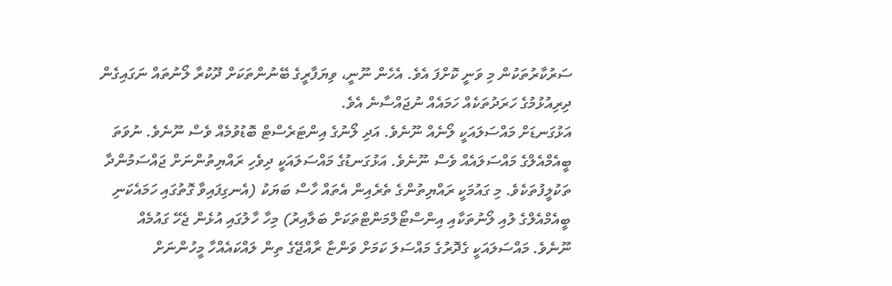ސަރުކާރުތަކުން މި ވަނީ ކޮށްފަ އެވެ. އެހެން ނޫނީ، ވިޔަފާރީގެ ބޭނުންތަކަށް ދޫކުރާ ލޯނުތައް ނަގައިގެން ދިރިއުޅުމުގެ ހަރަދުތަކެއް ހަމައެއް ނުޖައްސާނެ އެވެ.
އަޅުގަނޑަށް މައްސަލައަކީ ލޯނެއް ނޫނެވެ. އަދި ލޯނުގެ އިންޓަރެސްޓް ބޮޑުވުމެއް ވެސް ނޫނެވެ. ނުވަތަ ބީއެމްއެލްގެ މައްސަލައެއް ވެސް ނޫނެވެ. އަޅުގަނޑުގެ މައްސަލައަކީ ދިވެހި ރައްޔިތުންނަށް ޖައްސަމުންދާ ތަކުލީފުތަކެވެ. މި ގައުމަކީ ރައްޔިތުންގެ ތެރެއިން އެތައް ހާސް ބަޔަކު (އެނގިފައިވާ ގޮތުގައި ހަމައެކަނި ބީއެމްއެލްގެ ލުއި ލޯނުތަކާއި އިންސްޓޯލްމަންޓްތަކަށް ބަލާއިރު) މިހާ ހާލުގައި އުޅެން ޖެހޭ ގައުމެއް ނޫނެވެ. މައްސަލައަކީ ގެދޮރުގެ މައްސަލަ ކަމަށް ވަންޏާ ރާއްޖޭގެ ތިން ލައްކައެއްހާ މީހުންނަށް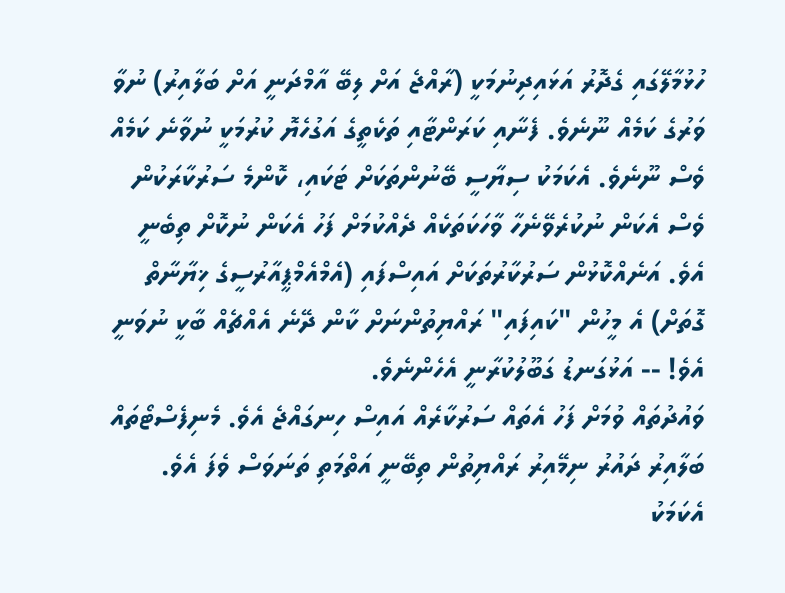ހުޅުމާލޭގައި ގެދޮރު އަޅައިދިނުމަކީ (ރާއްޖެ އަށް ލިބޭ އާމްދަނީ އަށް ބަލާއިރު) ނުވާ ވަރުގެ ކަމެއް ނޫނެވެ. ފެނާއި ކަރަންޓާއި ތަކެތީގެ އަގުހެޔޮ ކުރުމަކީ ނުވާނެ ކަމެއް ވެސް ނޫނެވެ. އެކަމަކު ސިޔާސީ ބޭނުންތަކަށް ޓަކައި، ކޮންމެ ސަރުކާރަކުން ވެސް އެކަން ނުކުރެވޭނެހާ ވާހަކަތަކެއް ދެއްކުމަށް ފަހު އެކަން ނުކޮށް ތިބެނީ އެވެ. އަނެއްކޮޅުން ސަރުކާރުތަކަށް އައިސްފައި (އެމްއެމްޕީއާރުސީގެ ޚިޔާނާތް ގޮތަށް) އެ މީހުން "ކައިފައި" ރައްޔިތުންނަށް ކާން ދޭނެ އެއްޗެއް ބާކީ ނުވަނީ އެވެ! -- އަޅުގަނޑު ގަބޫލުކުރާނީ އެހެންނެވެ.
ވައުދުތައް ވުމަށް ފަހު އެތައް ސަރުކާރެއް އައިސް ހިނގައްޖެ އެވެ. މެނިފެސްޓޯތައް ބަލާއިރު ދައުރު ނިމޭއިރު ރައްޔިތުން ތިބޭނީ އަތްމަތި ތަނަވަސް ވެފަ އެވެ. އެކަމަކު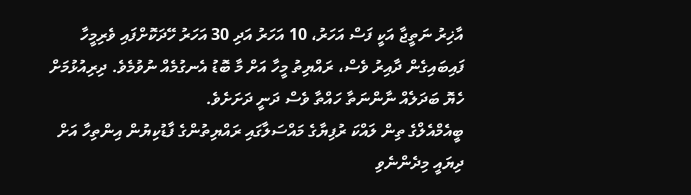އާޚިރު ނަތީޖާ އަކީ ފަސް އަހަރު، 10 އަހަރު އަދި 30 އަހަރު ހޭދަކޮށްފައި ވެރިމީހާ ފައިބައިގެން ދާއިރު ވެސް، ރައްޔިތު މީހާ އަށް މާ ބޮޑު އެނގުމެއް ނުވުމެވެ. ދިރިއުޅުމަށް ހެޔޮ ބަދަލެއް ނާންނަތާ ހައްތާ ވެސް ދަނީ ދަށަށެވެ.
ބީއެމްއެލްގެ ތިން ލައްކަ ރުފިޔާގެ މައްސަލާގައި ރައްޔިތުންގެ ފާޑުކިޔުން އިންތިހާ އަށް ދިޔައީ މިދެންނެވި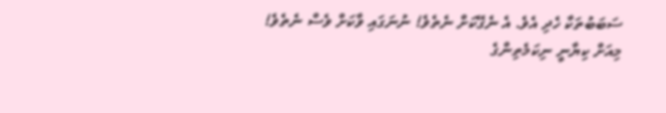ސަބަބުތަކާ ހެދި އެވެ. އެ ނެގޭކަށް ނެތެވެ! ނުނަގައި ވާކަށް ވެސް ނެތެވެ!
މިއަށް ކިޔާނީ ނިކަމެތިންގެ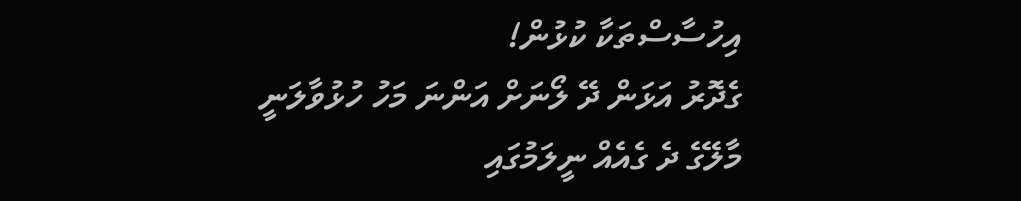އިހުސާސްތަކާ ކުޅުން!
ގެދޮރު އަޅަން ދޭ ލޯނަށް އަންނަ މަހު ހުޅުވާލަނީ
މާލޭގެ ދެ ގެއެއް ނީލަމުގައި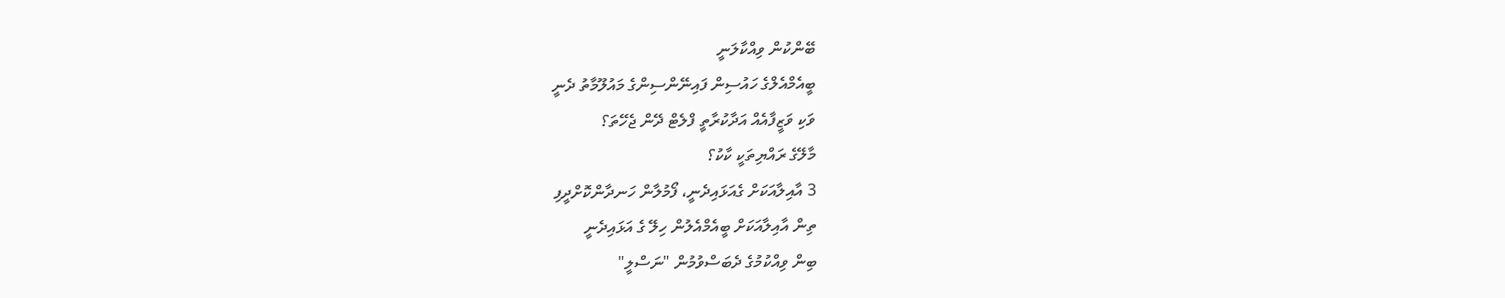ބޭންކުން ވިއްކާލަނީ
ބީއެމްއެލްގެ ހައުސިން ފައިނޭންސިންގެ މައުލޫމާތު ދެނީ
ވަކި ވަޒީފާއެއް އަދާކުރާތީ ފްލެޓް ދޭން ޖެހޭތަ؟
މާލޭގެ ރައްޔިތަކީ ކާކު؟
3 އާއިލާއަކަށް ގެއަޅައިދެނީ، ފޯމުލާން ހަނދާންކޮށްދީފި
ތިން އާއިލާއަކަށް ބީއެމްއެލުން ހިލޭ ގެ އަޅައިދެނީ
ބިން ވިއްކުމުގެ ދެބަސްވުމުން "ނަސްލީ"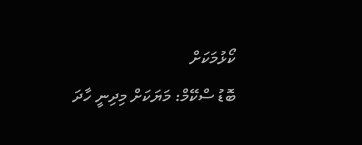ކޯޅުމަކަށް
ބޮޑު ސްކޭމް: މަޔަކަށް މިދިނީ ހާދަ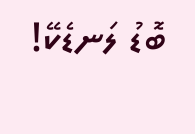ބޮޑު ލަނޑެކޭ!